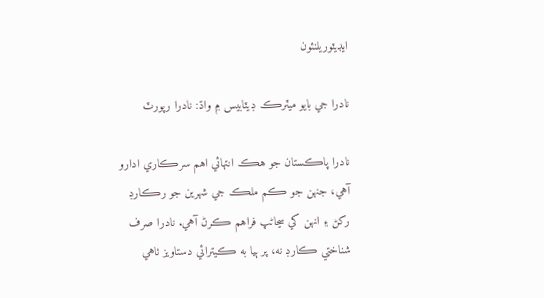ايڊيٽوريلنئون

نادرا جي بايو ميٽرڪ ڊيٽابيس ۾ واڌ: نادرا رپورٽ

نادرا پاڪستان جو هڪ انتهائي اهم سرڪاري ادارو آهي، جنهن جو ڪم ملڪ جي شهرين جو رڪارڊ رکڻ ۽ انهن کي سڃاڻپ فراهم ڪرڻ آهي. نادرا صرف شناختي ڪارڊ نه، پر ٻيا به ڪيترائي دستاويز ٺاهي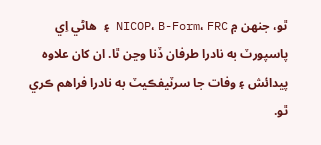ٿو، جنهن ۾ NICOP، B-Form، FRC ۽ هاڻي اِي پاسپورٽ به نادرا طرفان ڏنا وڃن ٿا. ان کان علاوه پيدائش ۽ وفات جا سرٽيفڪيٽ به نادرا فراهم ڪري ٿو.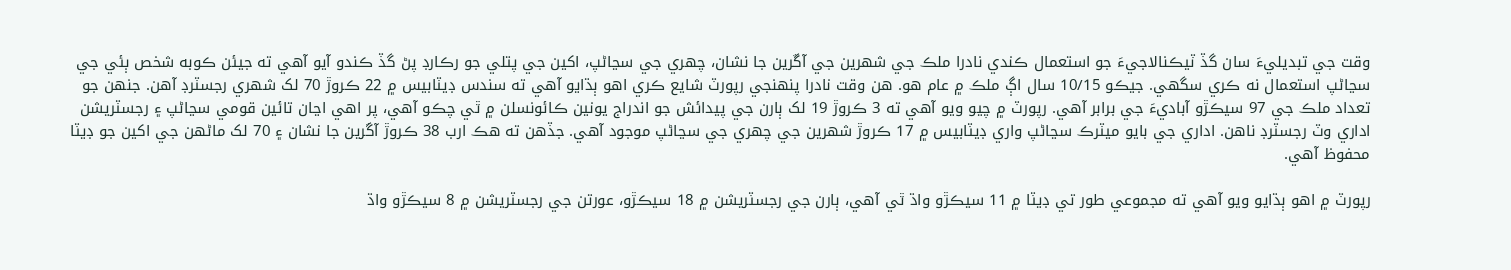وقت جي تبديليءَ سان گڏ ٽيڪنالاجيءَ جو استعمال ڪندي نادرا ملڪ جي شهرين جي آڱرين جا نشان، چهري جي سڃاڻپ، اکين جي پتلي جو رڪارڊ پڻ گڏ ڪندو آيو آهي ته جيئن ڪوبه شخص ٻئي جي سڃاڻپ استعمال نه ڪري سگهي. جيڪو 10/15 سال اڳ ملڪ ۾ عام هو. هن وقت نادرا پنهنجي رپورٽ شايع ڪري اهو ٻڌايو آهي ته سندس ڊيٽابيس ۾ 22 ڪروڙ 70 لک شهري رجسٽرڊ آهن. جنهن جو تعداد ملڪ جي 97 سيڪڙو آباديءَ جي برابر آهي. رپورٽ ۾ چيو ويو آهي ته 3 ڪروڙ 19 لک ٻارن جي پيدائش جو اندراج يونين ڪائونسلن ۾ ٿي چڪو آهي، پر اهي اڃان تائين قومي سڃاڻپ ۽ رجسٽريشن اداري وٽ رجسٽرڊ ناهن. اداري جي بايو ميٽرڪ سڃاڻپ واري ڊيٽابيس ۾ 17 ڪروڙ شهرين جي چهري جي سڃاڻپ موجود آهي. جڏهن ته هڪ ارب 38 ڪروڙ آڱرين جا نشان ۽ 70 لک ماڻهن جي اکين جو ڊيٽا محفوظ آهي.

رپورٽ ۾ اهو ٻڌايو ويو آهي ته مجموعي طور تي ڊيٽا ۾ 11 سيڪڙو واڌ ٿي آهي، ٻارن جي رجسٽريشن ۾ 18 سيڪڙو، عورتن جي رجسٽريشن ۾ 8 سيڪڙو واڌ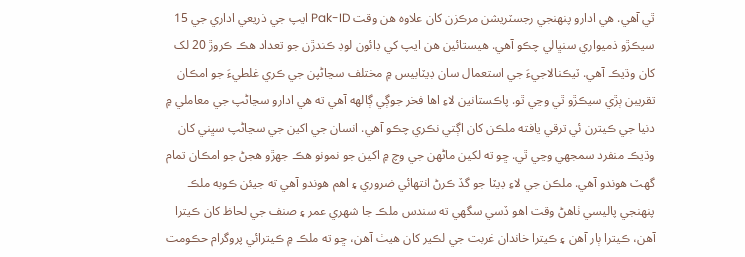ٿي آهي. هي ادارو پنهنجي رجسٽريشن مرڪزن کان علاوه هن وقت Pak-ID ايپ جي ذريعي اداري جي 15 سيڪڙو ذميواري سنڀالي چڪو آهي. هيستائين هن ايپ کي ڊائون لوڊ ڪندڙن جو تعداد هڪ ڪروڙ 20 لک کان وڌيڪ آهي. ٽيڪنالاجيءَ جي استعمال سان ڊيٽابيس ۾ مختلف سڃاڻپن جي ڪري غلطيءَ جو امڪان تقريبن ٻڙي سيڪڙو ٿي وڃي ٿو. پاڪستانين لاءِ اها فخر جوڳي ڳالهه آهي ته هي ادارو سڃاڻپ جي معاملي ۾ دنيا جي ڪيترن ئي ترقي يافته ملڪن کان اڳتي نڪري چڪو آهي. انسان جي اکين جي سڃاڻپ سڀني کان وڌيڪ منفرد سمجهي وڃي ٿي. ڇو ته لکين ماڻهن جي وچ ۾ اکين جو نمونو هڪ جهڙو هجڻ جو امڪان تمام گهٽ هوندو آهي. ملڪن جي لاءِ ڊيٽا جو گڏ ڪرڻ انتهائي ضروري ۽ اهم هوندو آهي ته جيئن ڪوبه ملڪ پنهنجي پاليسي ٺاهڻ وقت اهو ڏسي سگهي ته سندس ملڪ جا شهري عمر ۽ صنف جي لحاظ کان ڪيترا آهن، ڪيترا ٻار آهن ۽ ڪيترا خاندان غربت جي لڪير کان هيٺ آهن، ڇو ته ملڪ ۾ ڪيترائي پروگرام حڪومت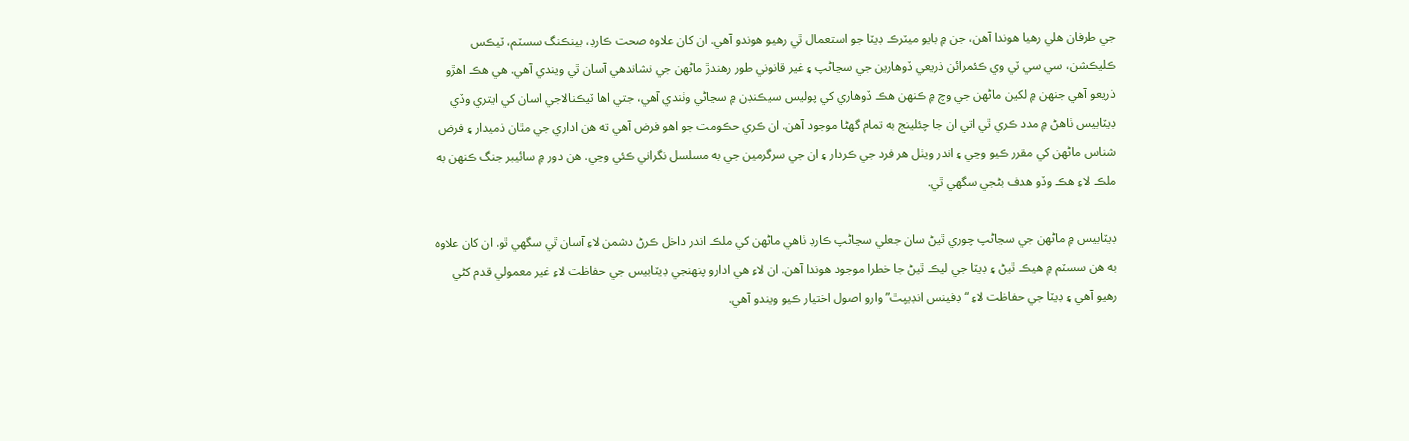جي طرفان هلي رهيا هوندا آهن، جن ۾ بايو ميٽرڪ ڊيٽا جو استعمال ٿي رهيو هوندو آهي. ان کان علاوه صحت ڪارڊ، بينڪنگ سسٽم، ٽيڪس ڪليڪشن، سي سي ٽي وي ڪئمرائن ذريعي ڏوهارين جي سڃاڻپ ۽ غير قانوني طور رهندڙ ماڻهن جي نشاندهي آسان ٿي ويندي آهي. هي هڪ اهڙو ذريعو آهي جنهن ۾ لکين ماڻهن جي وچ ۾ ڪنهن هڪ ڏوهاري کي پوليس سيڪنڊن ۾ سڃاڻي وٺندي آهي، جتي اها ٽيڪنالاجي اسان کي ايتري وڏي ڊيٽابيس ٺاهڻ ۾ مدد ڪري ٿي اتي ان جا چئلينج به تمام گهڻا موجود آهن. ان ڪري حڪومت جو اهو فرض آهي ته هن اداري جي مٿان ذميدار ۽ فرض شناس ماڻهن کي مقرر ڪيو وڃي ۽ اندر ويٺل هر فرد جي ڪردار ۽ ان جي سرگرمين جي به مسلسل نگراني ڪئي وڃي. هن دور ۾ سائيبر جنگ ڪنهن به ملڪ لاءِ هڪ وڏو هدف بڻجي سگهي ٿي.

ڊيٽابيس ۾ ماڻهن جي سڃاڻپ چوري ٿيڻ سان جعلي سڃاڻپ ڪارڊ ٺاهي ماڻهن کي ملڪ اندر داخل ڪرڻ دشمن لاءِ آسان ٿي سگهي ٿو. ان کان علاوه به هن سسٽم ۾ هيڪ ٿيڻ ۽ ڊيٽا جي ليڪ ٿيڻ جا خطرا موجود هوندا آهن. ان لاءِ هي ادارو پنهنجي ڊيٽابيس جي حفاظت لاءِ غير معمولي قدم کڻي رهيو آهي ۽ ڊيٽا جي حفاظت لاءِ “ڊفينس انڊيپٿ” وارو اصول اختيار ڪيو ويندو آهي.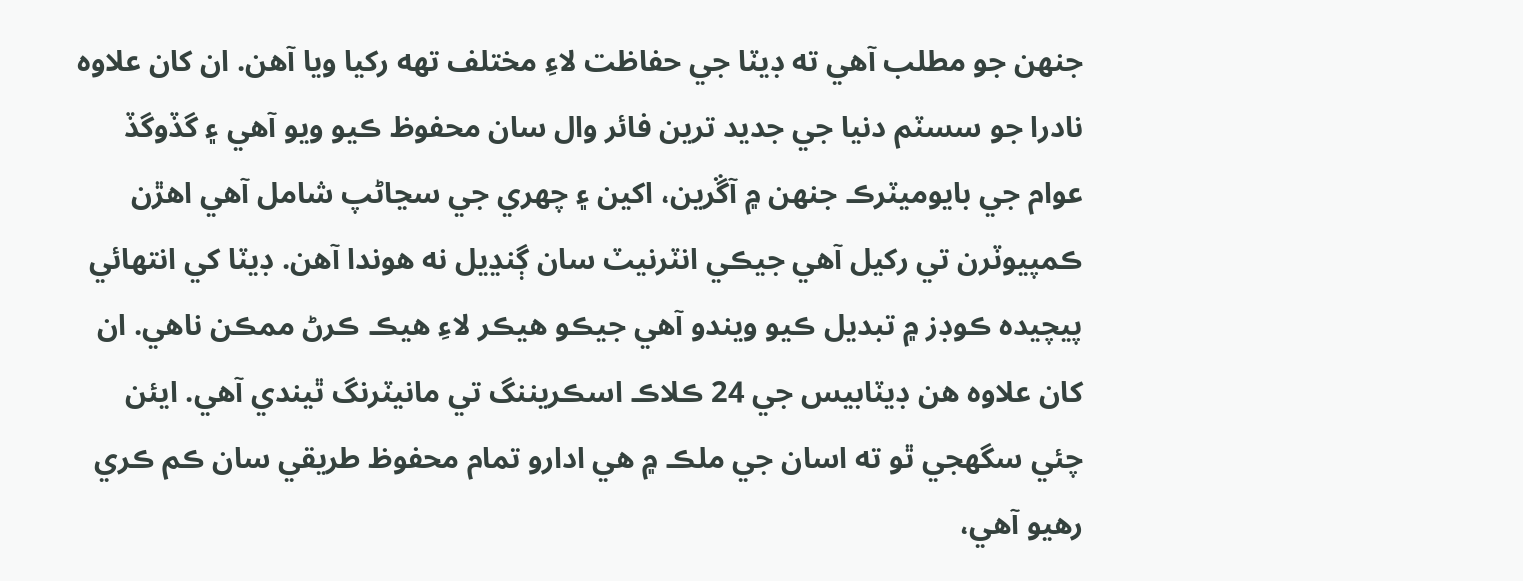جنهن جو مطلب آهي ته ڊيٽا جي حفاظت لاءِ مختلف تهه رکيا ويا آهن. ان کان علاوه نادرا جو سسٽم دنيا جي جديد ترين فائر وال سان محفوظ ڪيو ويو آهي ۽ گڏوگڏ عوام جي بايوميٽرڪ جنهن ۾ آڱرين، اکين ۽ چهري جي سڃاڻپ شامل آهي اهڙن ڪمپيوٽرن تي رکيل آهي جيڪي انٽرنيٽ سان ڳنڍيل نه هوندا آهن. ڊيٽا کي انتهائي پيچيده ڪوڊز ۾ تبديل ڪيو ويندو آهي جيڪو هيڪر لاءِ هيڪ ڪرڻ ممڪن ناهي. ان کان علاوه هن ڊيٽابيس جي 24 ڪلاڪ اسڪريننگ تي مانيٽرنگ ٿيندي آهي. ايئن چئي سگهجي ٿو ته اسان جي ملڪ ۾ هي ادارو تمام محفوظ طريقي سان ڪم ڪري رهيو آهي،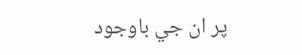پر ان جي باوجود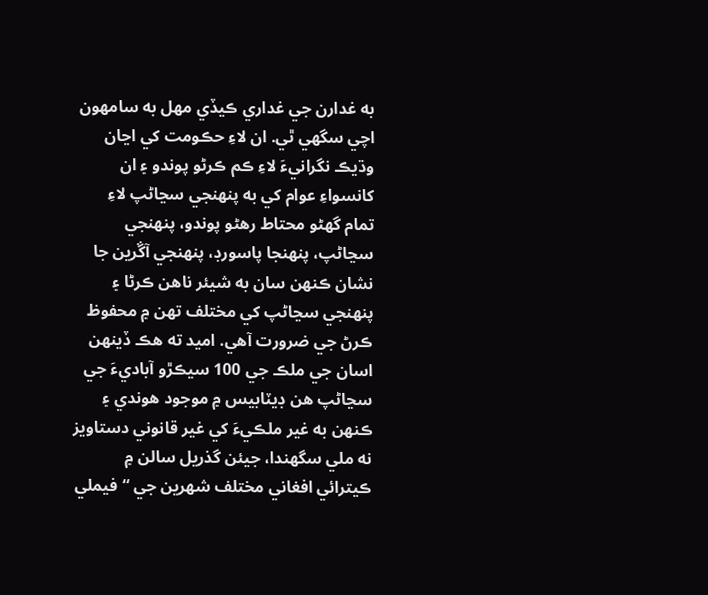به غدارن جي غداري ڪيڏي مهل به سامهون اچي سگهي ٿي. ان لاءِ حڪومت کي اڃان وڌيڪ نگرانيءَ لاءِ ڪم ڪرڻو پوندو ۽ ان کانسواءِ عوام کي به پنهنجي سڃاڻپ لاءِ تمام گهڻو محتاط رهڻو پوندو، پنهنجي سڃاڻپ، پنهنجا پاسورڊ، پنهنجي آڱرين جا نشان ڪنهن سان به شيئر ناهن ڪرڻا ۽ پنهنجي سڃاڻپ کي مختلف تهن ۾ محفوظ ڪرڻ جي ضرورت آهي. اميد ته هڪ ڏينهن اسان جي ملڪ جي 100 سيڪڙو آباديءَ جي سڃاڻپ هن ڊيٽابيس ۾ موجود هوندي ۽ ڪنهن به غير ملڪيءَ کي غير قانوني دستاويز نه ملي سگهندا، جيئن گذريل سالن ۾ ڪيترائي افغاني مختلف شهرين جي “فيملي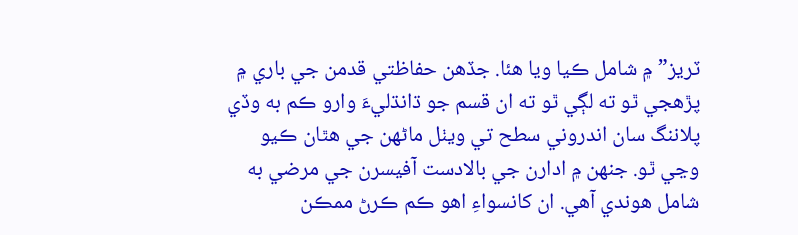ٽريز” ۾ شامل ڪيا ويا هئا. جڏهن حفاظتي قدمن جي باري ۾ پڙهجي ٿو ته لڳي ٿو ته ان قسم جو ڌانڌليءَ وارو ڪم به وڏي پلاننگ سان اندروني سطح تي ويٺل ماڻهن جي هٿان ڪيو وڃي ٿو. جنهن ۾ ادارن جي بالادست آفيسرن جي مرضي به شامل هوندي آهي. ان کانسواءِ اهو ڪم ڪرڻ ممڪن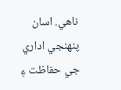ناهي. اسان پنهنجي اداري جي حفاظت ۽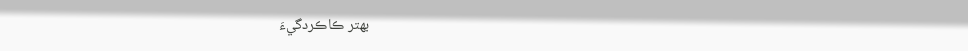بهتر ڪاڪردگيءَ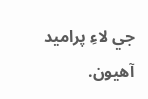جي لاءِ پراميد آهيون.